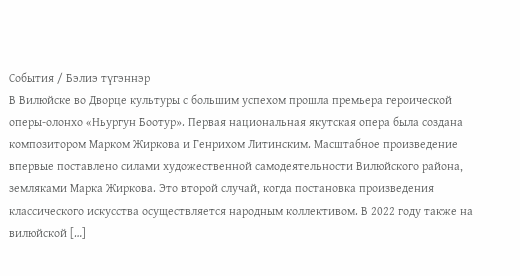События / Бэлиэ түгэннэр
В Вилюйске во Дворце культуры с большим успехом прошла премьера героической оперы-олонхо «Ньургун Боотур». Первая национальная якутская опера была создана композитором Марком Жиркова и Генрихом Литинским. Масштабное произведение впервые поставлено силами художественной самодеятельности Вилюйского района, земляками Марка Жиркова. Это второй случай, когда постановка произведения классического искусства осуществляется народным коллективом. В 2022 году также на вилюйской […]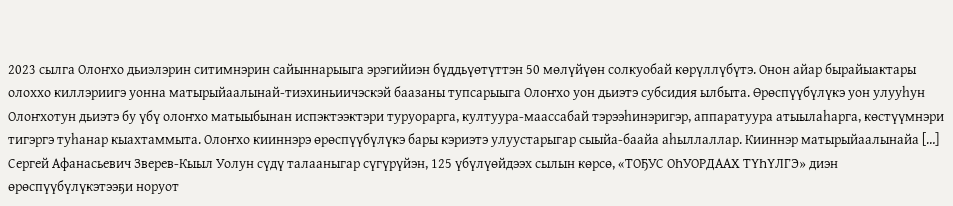2023 сылга Олоҥхо дьиэлэрин ситимнэрин сайыннарыыга эрэгийиэн бүддьүөтүттэн 50 мөлүйүөн солкуобай көрүллүбүтэ. Онон айар бырайыактары олоххо киллэриигэ уонна матырыйаалынай-тиэхиньиичэскэй баазаны тупсарыыга Олоҥхо уон дьиэтэ субсидия ылбыта. Өрөспүүбүлүкэ уон улууһун Олоҥхотун дьиэтэ бу үбү олоҥхо матыыбынан испэктээктэри туруорарга, култуура-маассабай тэрээһинэригэр, аппаратуура атыылаһарга, көстүүмнэри тигэргэ туһанар кыахтаммыта. Олоҥхо кииннэрэ өрөспүүбүлүкэ бары кэриэтэ улуустарыгар сыыйа-баайа аһыллаллар. Кииннэр матырыйаалынайа […]
Сергей Афанасьевич Зверев-Кыыл Уолун сүдү талааныгар сүгүрүйэн, 125 үбүлүөйдээх сылын көрсө, «ТОҔУС ОҺУОРДААХ ТҮҺҮЛГЭ» диэн өрөспүүбүлүкэтээҕи норуот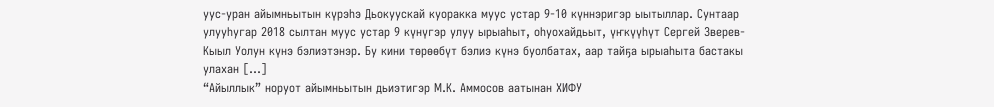уус-уран айымньытын күрэһэ Дьокуускай куоракка муус устар 9-10 күннэригэр ыытыллар. Сунтаар улууһугар 2018 сылтан муус устар 9 күнүгэр улуу ырыаһыт, оһуохайдьыт, үҥкүүһүт Сергей Зверев-Кыыл Уолун күнэ бэлиэтэнэр. Бу кини төрөөбүт бэлиэ күнэ буолбатах, аар тайҕа ырыаһыта бастакы улахан […]
“Айыллык” норуот айымньытын дьиэтигэр М.К. Аммосов аатынан ХИФУ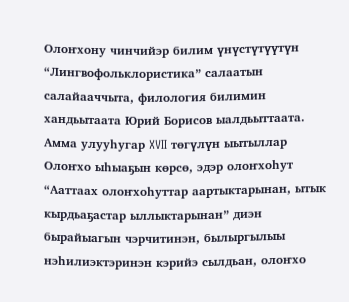Олоҥхону чинчийэр билим үнүстүтүүтүн “Лингвофольклористика” салаатын салайааччыта, филология билимин хандьытаата Юрий Борисов ыалдьыттаата. Амма улууһугар XVII төгүлүн ыытыллар Олоҥхо ыһыаҕын көрсө, эдэр олоҥхоһут “Ааттаах олоҥхоһуттар аартыктарынан, ытык кырдьаҕастар ыллыктарынан” диэн бырайыагын чэрчитинэн, былыргылыы нэһилиэктэринэн кэрийэ сылдьан, олоҥхо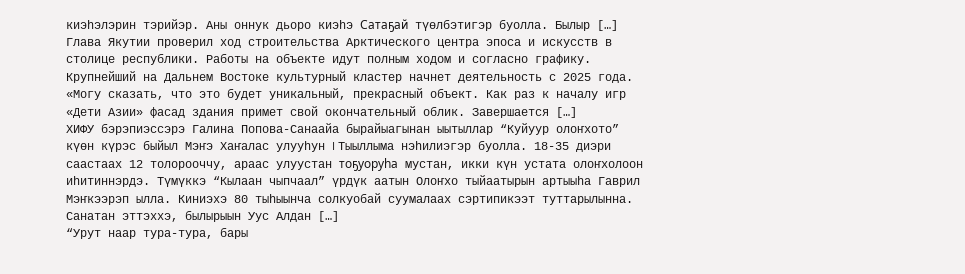киэһэлэрин тэрийэр. Аны оннук дьоро киэһэ Сатаҕай түөлбэтигэр буолла. Былыр […]
Глава Якутии проверил ход строительства Арктического центра эпоса и искусств в столице республики. Работы на объекте идут полным ходом и согласно графику. Крупнейший на Дальнем Востоке культурный кластер начнет деятельность с 2025 года. «Могу сказать, что это будет уникальный, прекрасный объект. Как раз к началу игр «Дети Азии» фасад здания примет свой окончательный облик. Завершается […]
ХИФУ бэрэпиэссэрэ Галина Попова-Санаайа бырайыагынан ыытыллар “Куйуур олоҥхото” күөн күрэс быйыл Мэҥэ Хаҥалас улууһун I Тыыллыма нэһилиэгэр буолла. 18-35 диэри саастаах 12 толорооччу, араас улуустан тоҕуоруһа мустан, икки күн устата олоҥхолоон иһитиннэрдэ. Түмүккэ “Кылаан чыпчаал” үрдүк аатын Олоҥхо тыйаатырын артыыһа Гаврил Мэҥкээрэп ылла. Киниэхэ 80 тыһыынча солкуобай суумалаах сэртипикээт туттарылынна. Санатан эттэххэ, былырыын Уус Алдан […]
“Урут наар тура-тура, бары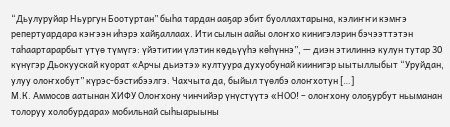“Дьулуруйар Ньургун Боотуртан” быһа тардан ааҕар эбит буоллахтарына, кэлиҥҥи кэмҥэ репертуардара кэҥээн иһэрэ хайҕаллаах. Ити сылын аайы олоҥхо кинигэлэрин бэчээттэтэн таһаартарарбыт үтүө түмүгэ: үйэтитии үлэтин көдьүүһэ көһүннэ”, — диэн этилиннэ кулун тутар 30 күнүгэр Дьокуускай куорат «Арчы дьиэтэ» култуура духуобунай киинигэр ыытыллыбыт “Уруйдан, улуу олоҥхобут” күрэс-бэстибээлгэ. Чахчыта да, быйыл түөлбэ олоҥхотун […]
М.К. Аммосов аатынан ХИФУ Олоҥхону чинчийэр үнүстүүтэ «НОО! – олоҥхону олоҕурбут ньыманан толоруу холобурдара» мобильнай сыһыарыыны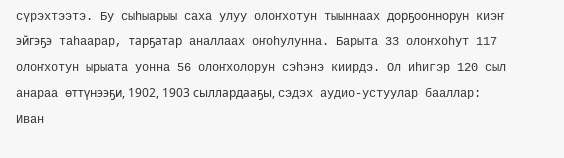сүрэхтээтэ. Бу сыһыарыы саха улуу олоҥхотун тыыннаах дорҕооннорун киэҥ эйгэҕэ таһаарар, тарҕатар аналлаах оҥоһулунна. Барыта 33 олоҥхоһут 117 олоҥхотун ырыата уонна 56 олоҥхолорун сэһэнэ киирдэ. Ол иһигэр 120 сыл анараа өттүнээҕи, 1902, 1903 сыллардааҕы, сэдэх аудио-устуулар бааллар: Иван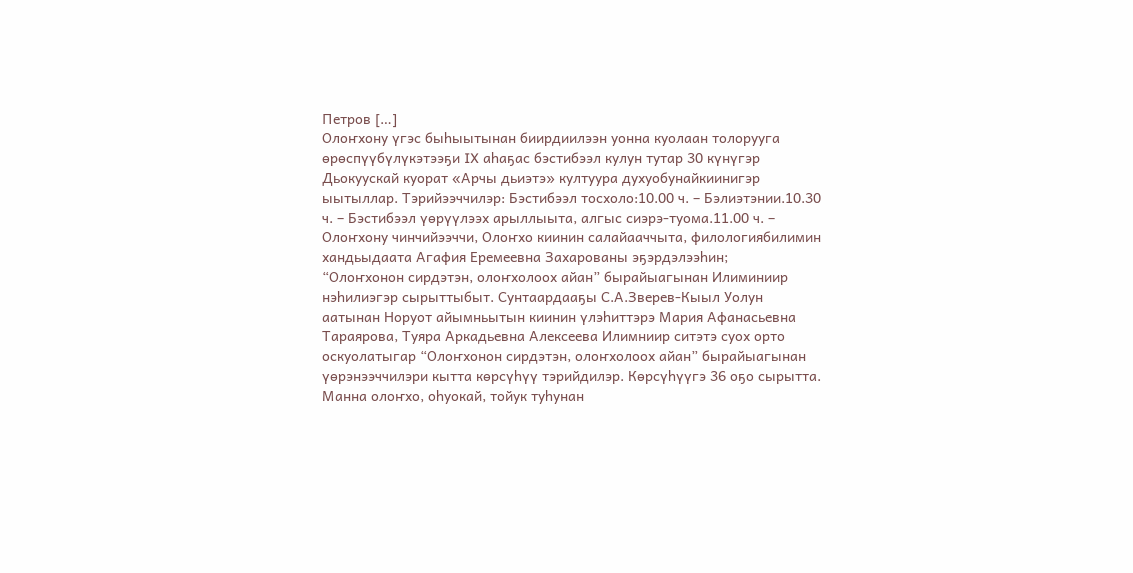Петров […]
Олоҥхону үгэс быһыытынан биирдиилээн уонна куолаан толорууга өрөспүүбүлүкэтээҕи IX аһаҕас бэстибээл кулун тутар 30 күнүгэр Дьокуускай куорат «Арчы дьиэтэ» култуура духуобунайкиинигэр ыытыллар. Тэрийээччилэр: Бэстибээл тосхоло:10.00 ч. – Бэлиэтэнии.10.30 ч. – Бэстибээл үөрүүлээх арыллыыта, алгыс сиэрэ-туома.11.00 ч. – Олоҥхону чинчийээччи, Олоҥхо киинин салайааччыта, филологиябилимин хандьыдаата Агафия Еремеевна Захарованы эҕэрдэлээһин;
“Олоҥхонон сирдэтэн, олоҥхолоох айан” бырайыагынан Илиминиир нэһилиэгэр сырыттыбыт. Сунтаардааҕы С.А.Зверев-Кыыл Уолун аатынан Норуот айымньытын киинин үлэһиттэрэ Мария Афанасьевна Тараярова, Туяра Аркадьевна Алексеева Илимниир ситэтэ суох орто оскуолатыгар “Олоҥхонон сирдэтэн, олоҥхолоох айан” бырайыагынан үөрэнээччилэри кытта көрсүһүү тэрийдилэр. Көрсүһүүгэ 36 оҕо сырытта. Манна олоҥхо, оһуокай, тойук туһунан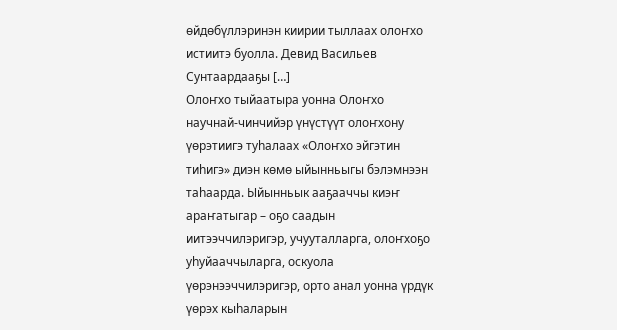өйдөбүллэринэн киирии тыллаах олоҥхо истиитэ буолла. Девид Васильев Сунтаардааҕы […]
Олоҥхо тыйаатыра уонна Олоҥхо научнай-чинчийэр үнүстүүт олоҥхону үөрэтиигэ туһалаах «Олоҥхо эйгэтин тиһигэ» диэн көмө ыйынньыгы бэлэмнээн таһаарда. Ыйынньык ааҕааччы киэҥ араҥатыгар – оҕо саадын иитээччилэригэр, учууталларга, олоҥхоҕо уһуйааччыларга, оскуола үөрэнээччилэригэр, орто анал уонна үрдүк үөрэх кыһаларын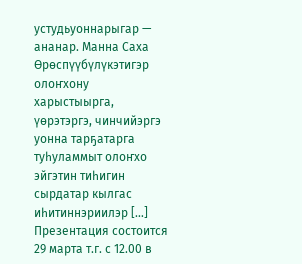устудьуоннарыгар — ананар. Манна Саха Өрөспүүбүлүкэтигэр олоҥхону харыстыырга, үөрэтэргэ, чинчийэргэ уонна тарҕатарга туһуламмыт олоҥхо эйгэтин тиһигин сырдатар кылгас иһитиннэриилэр […]
Презентация состоится 29 марта т.г. с 12.00 в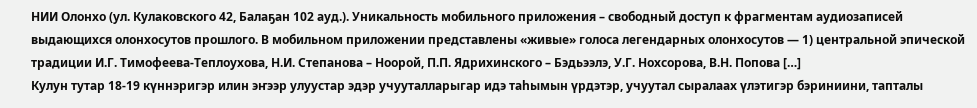НИИ Олонхо (ул. Кулаковского 42, Балаҕан 102 ауд.). Уникальность мобильного приложения – свободный доступ к фрагментам аудиозаписей выдающихся олонхосутов прошлого. В мобильном приложении представлены «живые» голоса легендарных олонхосутов — 1) центральной эпической традиции И.Г. Тимофеева-Теплоухова, Н.И. Степанова – Ноорой, П.П. Ядрихинского – Бэдьээлэ, У.Г. Нохсорова, В.Н. Попова […]
Кулун тутар 18-19 күннэригэр илин эҥээр улуустар эдэр учууталларыгар идэ таһымын үрдэтэр, учуутал сыралаах үлэтигэр бэриниини, тапталы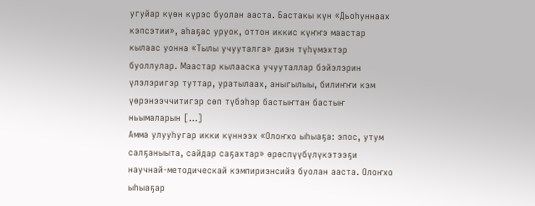угуйар күөн күрэс буолан ааста. Бастакы күн «Дьоһуннаах кэпсэтии», аһаҕас уруок, оттон иккис күҥҥэ маастар кылаас уонна «Тылы учууталга» диэн түһүмэхтэр буоллулар. Маастар кылааска учууталлар бэйэлэрин үлэлэригэр туттар, уратылаах, аныгылыы, билиҥҥи кэм үөрэнээччитигэр сөп түбэһэр бастыҥтан бастыҥ ньымаларын […]
Амма улууһугар икки күннээх «Олоҥхо ыһыаҕа: эпос, утум салҕаныыта, сайдар саҕахтар» өрөспүүбүлүкэтээҕи научнай-методическай кэмпириэнсийэ буолан ааста. Олоҥхо ыһыаҕар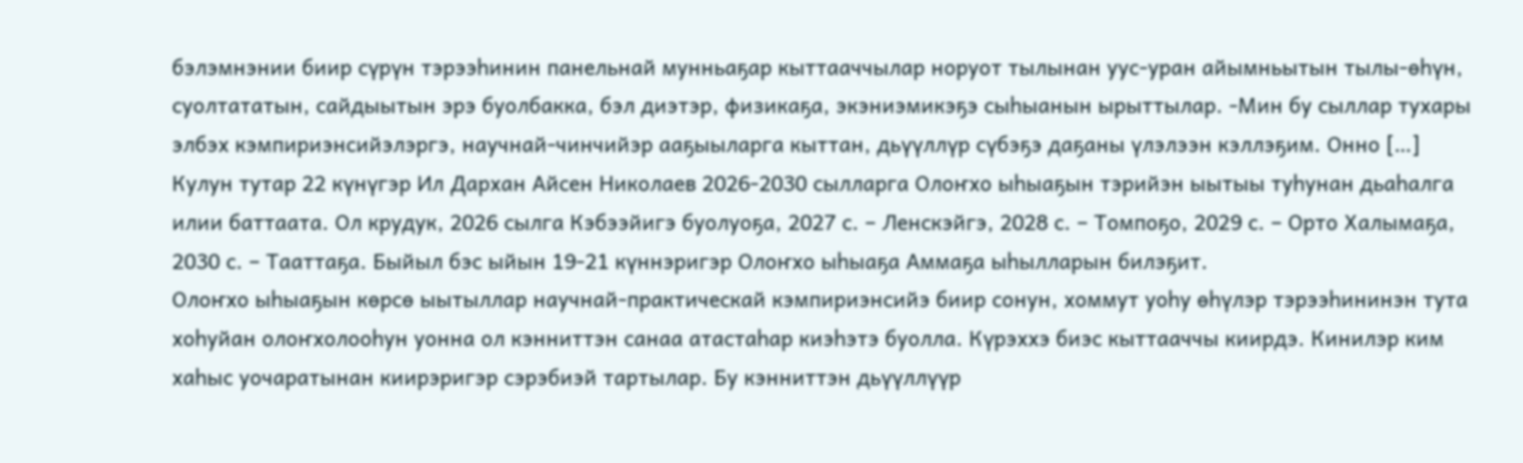бэлэмнэнии биир сүрүн тэрээһинин панельнай мунньаҕар кыттааччылар норуот тылынан уус-уран айымньытын тылы-өһүн, суолтататын, сайдыытын эрэ буолбакка, бэл диэтэр, физикаҕа, экэниэмикэҕэ сыһыанын ырыттылар. -Мин бу сыллар тухары элбэх кэмпириэнсийэлэргэ, научнай-чинчийэр ааҕыыларга кыттан, дьүүллүр сүбэҕэ даҕаны үлэлээн кэллэҕим. Онно […]
Кулун тутар 22 күнүгэр Ил Дархан Айсен Николаев 2026-2030 сылларга Олоҥхо ыһыаҕын тэрийэн ыытыы туһунан дьаһалга илии баттаата. Ол крудук, 2026 сылга Кэбээйигэ буолуоҕа, 2027 с. – Ленскэйгэ, 2028 с. – Томпоҕо, 2029 с. – Орто Халымаҕа, 2030 с. – Тааттаҕа. Быйыл бэс ыйын 19-21 күннэригэр Олоҥхо ыһыаҕа Аммаҕа ыһылларын билэҕит.
Олоҥхо ыһыаҕын көрсө ыытыллар научнай-практическай кэмпириэнсийэ биир сонун, хоммут уоһу өһүлэр тэрээһининэн тута хоһуйан олоҥхолооһун уонна ол кэнниттэн санаа атастаһар киэһэтэ буолла. Күрэххэ биэс кыттааччы киирдэ. Кинилэр ким хаһыс уочаратынан киирэригэр сэрэбиэй тартылар. Бу кэнниттэн дьүүллүүр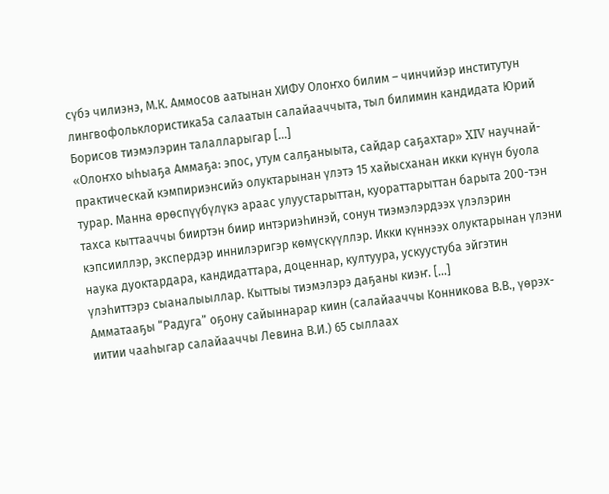сүбэ чилиэнэ, М.К. Аммосов аатынан ХИФУ Олоҥхо билим – чинчийэр институтун лингвофольклористика5а салаатын салайааччыта, тыл билимин кандидата Юрий Борисов тиэмэлэрин талалларыгар […]
«Олоҥхо ыһыаҕа Аммаҕа: эпос, утум салҕаныыта, сайдар саҕахтар» XIV научнай-практическай кэмпириэнсийэ олуктарынан үлэтэ 15 хайысханан икки күнүн буола турар. Манна өрөспүүбүлүкэ араас улуустарыттан, куораттарыттан барыта 200-тэн тахса кыттааччы бииртэн биир интэриэһинэй, сонун тиэмэлэрдээх үлэлэрин кэпсииллэр, экспердэр иннилэригэр көмүскүүллэр. Икки күннээх олуктарынан үлэни наука дуоктардара, кандидаттара, доценнар, култуура, ускуустуба эйгэтин үлэһиттэрэ сыаналыыллар. Кыттыы тиэмэлэрэ даҕаны киэҥ. […]
Амматааҕы “Радуга” оҕону сайыннарар киин (салайааччы Конникова В.В., үөрэх-иитии чааһыгар салайааччы Левина В.И.) 65 сыллаах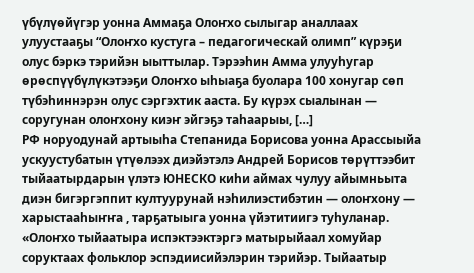үбүлүөйүгэр уонна Аммаҕа Олоҥхо сылыгар аналлаах улуустааҕы “Олоҥхо кустуга – педагогическай олимп” күрэҕи олус бэркэ тэрийэн ыыттылар. Тэрээһин Амма улууһугар өрөспүүбүлүкэтээҕи Олоҥхо ыһыаҕа буолара 100 хонугар сөп түбэһиннэрэн олус сэргэхтик ааста. Бу күрэх сыалынан — соругунан олоҥхону киэҥ эйгэҕэ таһаарыы, […]
РФ норуодунай артыыһа Степанида Борисова уонна Арассыыйа ускуустубатын үтүөлээх диэйэтэлэ Андрей Борисов төрүттээбит тыйаатырдарын үлэтэ ЮНЕСКО киһи аймах чулуу айымньыта диэн бигэргэппит култуурунай нэһилиэстибэтин — олоҥхону — харыстааһыҥҥа , тарҕатыыга уонна үйэтитиигэ туһуланар. «Олоҥхо тыйаатыра испэктээктэргэ матырыйаал хомуйар соруктаах фольклор эспэдиисийэлэрин тэрийэр. Тыйаатыр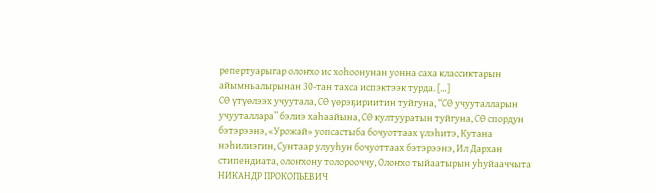репертуарыгар олоҥхо ис хоһоонунан уонна саха классиктарын айымньалырынан 30-тан тахса испэктээк турда. […]
СӨ үтүөлээх учуутала, СӨ үөрэҕириитин туйгуна, “СӨ учууталларын учууталлара” бэлиэ хаһаайына, СӨ култууратын туйгуна, СӨ спордун бэтэрээнэ, «Урожай» уопсастыба бочуоттаах үлэһитэ, Кутана нэһилиэгин, Сунтаар улууһун бочуоттаах бэтэрээнэ, Ил Дархан стипендиата, олоҥхону толорооччу, Олоҥхо тыйаатырын уһуйааччыта НИКАНДР ПРОКОПЬЕВИЧ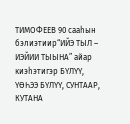ТИМОФЕЕВ 90 сааһын бэлиэтиир“ИЙЭ ТЫЛ – ИЭЙИИ ТЫЫНА” айар киэһэтигэр БҮЛҮҮ, ҮӨҺЭЭ БҮЛҮҮ, СУНТААР, КУТАНА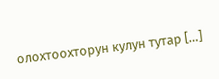олохтоохторун кулун тутар […]